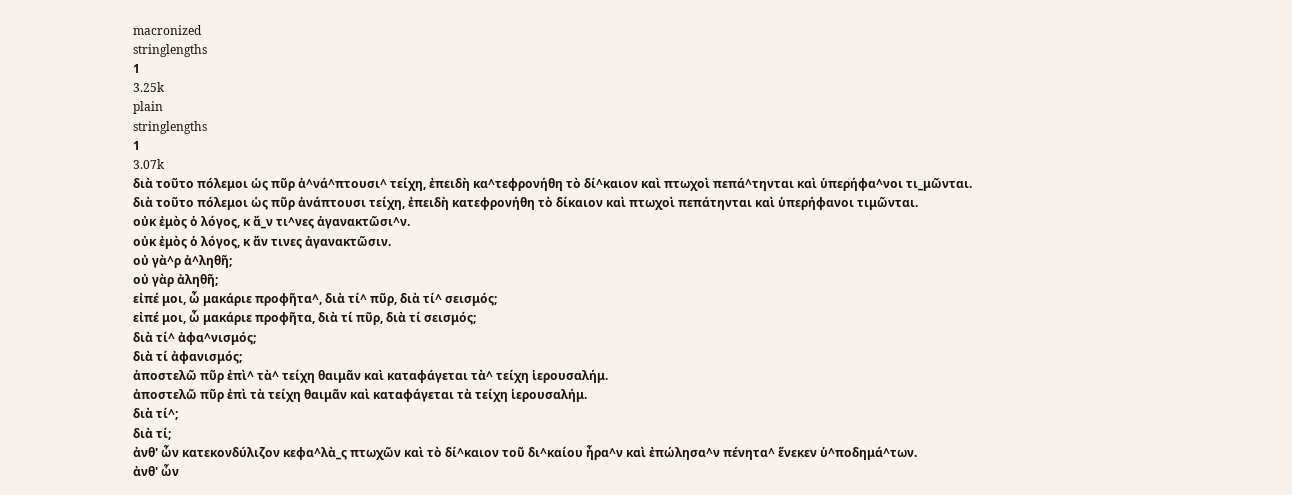macronized
stringlengths
1
3.25k
plain
stringlengths
1
3.07k
διὰ τοῦτο πόλεμοι ὡς πῦρ ἀ^νά^πτουσι^ τείχη, ἐπειδὴ κα^τεφρονήθη τὸ δί^καιον καὶ πτωχοὶ πεπά^τηνται καὶ ὑπερήφα^νοι τι_μῶνται.
διὰ τοῦτο πόλεμοι ὡς πῦρ ἀνάπτουσι τείχη, ἐπειδὴ κατεφρονήθη τὸ δίκαιον καὶ πτωχοὶ πεπάτηνται καὶ ὑπερήφανοι τιμῶνται.
οὐκ ἐμὸς ὁ λόγος, κ ἄ_ν τι^νες ἀγανακτῶσι^ν.
οὐκ ἐμὸς ὁ λόγος, κ ἄν τινες ἀγανακτῶσιν.
οὐ γὰ^ρ ἀ^ληθῆ;
οὐ γὰρ ἀληθῆ;
εἰπέ μοι, ὦ μακάριε προφῆτα^, διὰ τί^ πῦρ, διὰ τί^ σεισμός;
εἰπέ μοι, ὦ μακάριε προφῆτα, διὰ τί πῦρ, διὰ τί σεισμός;
διὰ τί^ ἀφα^νισμός;
διὰ τί ἀφανισμός;
ἀποστελῶ πῦρ ἐπὶ^ τὰ^ τείχη θαιμᾶν καὶ καταφάγεται τὰ^ τείχη ἱερουσαλήμ.
ἀποστελῶ πῦρ ἐπὶ τὰ τείχη θαιμᾶν καὶ καταφάγεται τὰ τείχη ἱερουσαλήμ.
διὰ τί^;
διὰ τί;
ἀνθ' ὧν κατεκονδύλιζον κεφα^λὰ_ς πτωχῶν καὶ τὸ δί^καιον τοῦ δι^καίου ἦρα^ν καὶ ἐπώλησα^ν πένητα^ ἕνεκεν ὑ^ποδημά^των.
ἀνθ' ὧν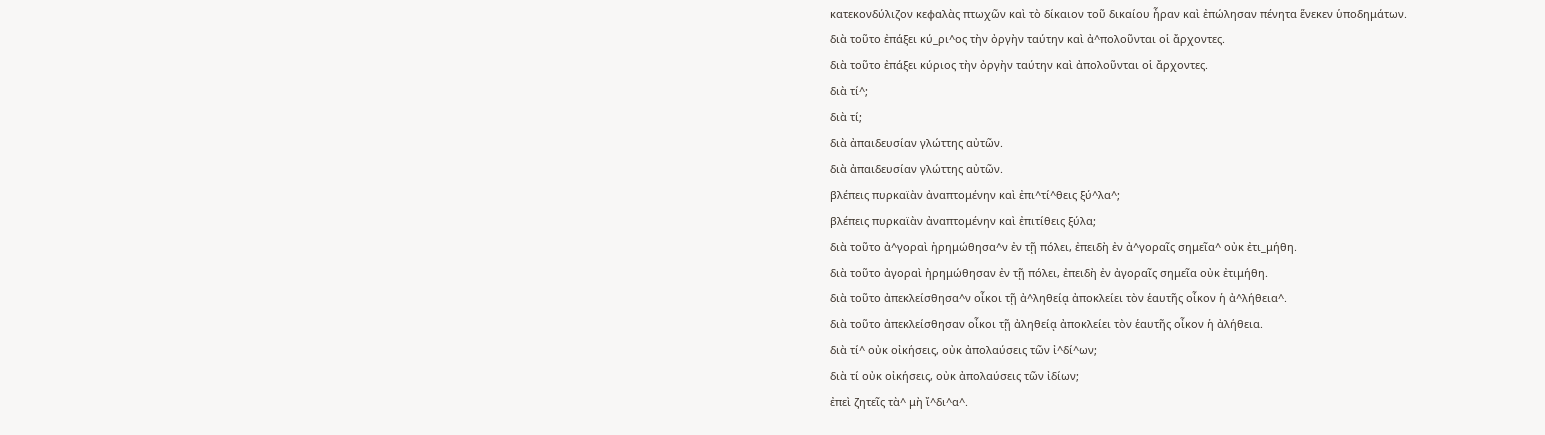κατεκονδύλιζον κεφαλὰς πτωχῶν καὶ τὸ δίκαιον τοῦ δικαίου ἦραν καὶ ἐπώλησαν πένητα ἕνεκεν ὑποδημάτων.
διὰ τοῦτο ἐπάξει κύ_ρι^ος τὴν ὀργὴν ταύτην καὶ ἀ^πολοῦνται οἱ ἄρχοντες.
διὰ τοῦτο ἐπάξει κύριος τὴν ὀργὴν ταύτην καὶ ἀπολοῦνται οἱ ἄρχοντες.
διὰ τί^;
διὰ τί;
διὰ ἀπαιδευσίαν γλώττης αὐτῶν.
διὰ ἀπαιδευσίαν γλώττης αὐτῶν.
βλέπεις πυρκαϊὰν ἀναπτομένην καὶ ἐπι^τί^θεις ξύ^λα^;
βλέπεις πυρκαϊὰν ἀναπτομένην καὶ ἐπιτίθεις ξύλα;
διὰ τοῦτο ἀ^γοραὶ ἠρημώθησα^ν ἐν τῇ πόλει, ἐπειδὴ ἐν ἀ^γοραῖς σημεῖα^ οὐκ ἐτι_μήθη.
διὰ τοῦτο ἀγοραὶ ἠρημώθησαν ἐν τῇ πόλει, ἐπειδὴ ἐν ἀγοραῖς σημεῖα οὐκ ἐτιμήθη.
διὰ τοῦτο ἀπεκλείσθησα^ν οἶκοι τῇ ἀ^ληθείᾳ ἀποκλείει τὸν ἑαυτῆς οἶκον ἡ ἀ^λήθεια^.
διὰ τοῦτο ἀπεκλείσθησαν οἶκοι τῇ ἀληθείᾳ ἀποκλείει τὸν ἑαυτῆς οἶκον ἡ ἀλήθεια.
διὰ τί^ οὐκ οἰκήσεις, οὐκ ἀπολαύσεις τῶν ἰ^δί^ων;
διὰ τί οὐκ οἰκήσεις, οὐκ ἀπολαύσεις τῶν ἰδίων;
ἐπεὶ ζητεῖς τὰ^ μὴ ἴ^δι^α^.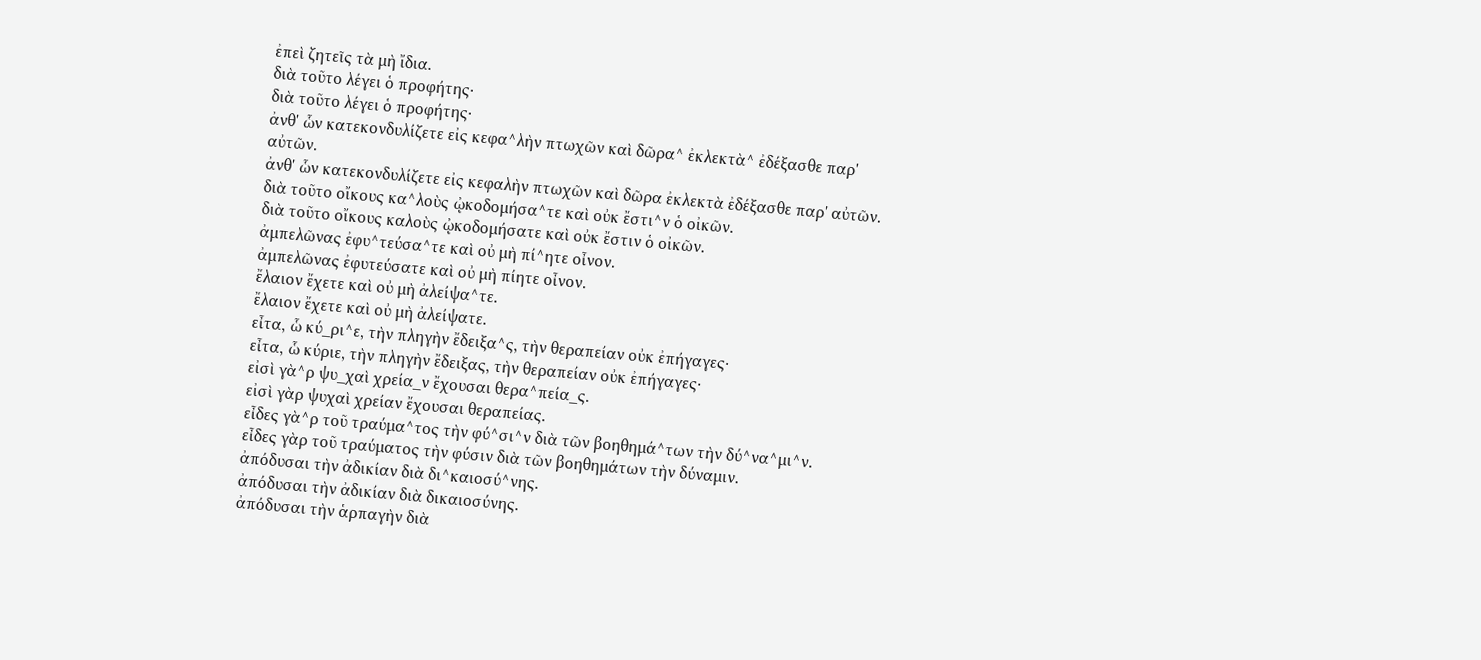ἐπεὶ ζητεῖς τὰ μὴ ἴδια.
διὰ τοῦτο λέγει ὁ προφήτης·
διὰ τοῦτο λέγει ὁ προφήτης·
ἀνθ' ὧν κατεκονδυλίζετε εἰς κεφα^λὴν πτωχῶν καὶ δῶρα^ ἐκλεκτὰ^ ἐδέξασθε παρ' αὐτῶν.
ἀνθ' ὧν κατεκονδυλίζετε εἰς κεφαλὴν πτωχῶν καὶ δῶρα ἐκλεκτὰ ἐδέξασθε παρ' αὐτῶν.
διὰ τοῦτο οἴκους κα^λοὺς ᾠκοδομήσα^τε καὶ οὐκ ἔστι^ν ὁ οἰκῶν.
διὰ τοῦτο οἴκους καλοὺς ᾠκοδομήσατε καὶ οὐκ ἔστιν ὁ οἰκῶν.
ἀμπελῶνας ἐφυ^τεύσα^τε καὶ οὐ μὴ πί^ητε οἶνον.
ἀμπελῶνας ἐφυτεύσατε καὶ οὐ μὴ πίητε οἶνον.
ἔλαιον ἔχετε καὶ οὐ μὴ ἀλείψα^τε.
ἔλαιον ἔχετε καὶ οὐ μὴ ἀλείψατε.
εἶτα, ὧ κύ_ρι^ε, τὴν πληγὴν ἔδειξα^ς, τὴν θεραπείαν οὐκ ἐπήγαγες·
εἶτα, ὧ κύριε, τὴν πληγὴν ἔδειξας, τὴν θεραπείαν οὐκ ἐπήγαγες·
εἰσὶ γὰ^ρ ψυ_χαὶ χρεία_ν ἔχουσαι θερα^πεία_ς.
εἰσὶ γὰρ ψυχαὶ χρείαν ἔχουσαι θεραπείας.
εἶδες γὰ^ρ τοῦ τραύμα^τος τὴν φύ^σι^ν διὰ τῶν βοηθημά^των τὴν δύ^να^μι^ν.
εἶδες γὰρ τοῦ τραύματος τὴν φύσιν διὰ τῶν βοηθημάτων τὴν δύναμιν.
ἀπόδυσαι τὴν ἀδικίαν διὰ δι^καιοσύ^νης.
ἀπόδυσαι τὴν ἀδικίαν διὰ δικαιοσύνης.
ἀπόδυσαι τὴν ἁρπαγὴν διὰ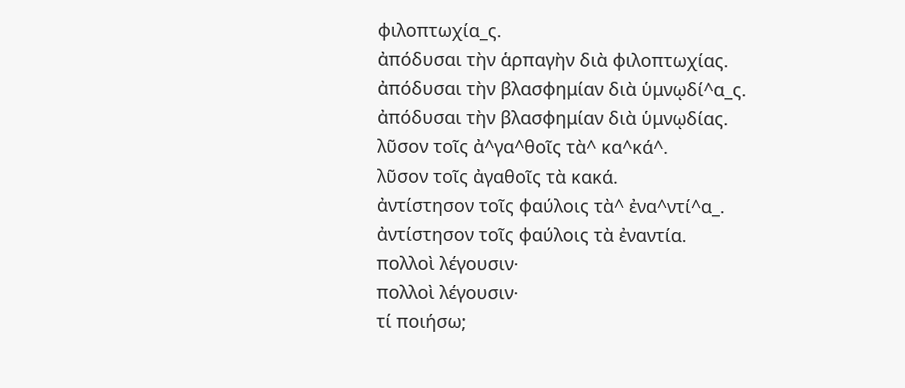φιλοπτωχία_ς.
ἀπόδυσαι τὴν ἁρπαγὴν διὰ φιλοπτωχίας.
ἀπόδυσαι τὴν βλασφημίαν διὰ ὑμνῳδί^α_ς.
ἀπόδυσαι τὴν βλασφημίαν διὰ ὑμνῳδίας.
λῦσον τοῖς ἀ^γα^θοῖς τὰ^ κα^κά^.
λῦσον τοῖς ἀγαθοῖς τὰ κακά.
ἀντίστησον τοῖς φαύλοις τὰ^ ἐνα^ντί^α_.
ἀντίστησον τοῖς φαύλοις τὰ ἐναντία.
πολλοὶ λέγουσιν·
πολλοὶ λέγουσιν·
τί ποιήσω;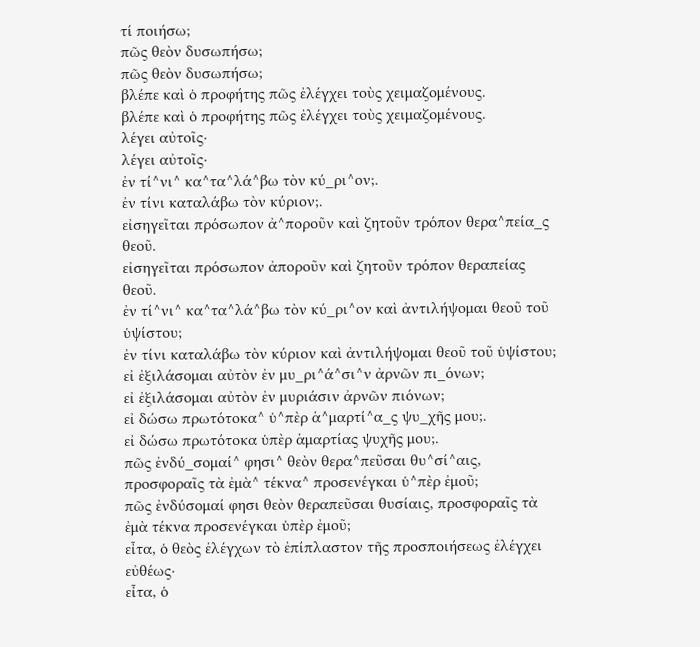τί ποιήσω;
πῶς θεὸν δυσωπήσω;
πῶς θεὸν δυσωπήσω;
βλέπε καὶ ὁ προφήτης πῶς ἐλέγχει τοὺς χειμαζομένους.
βλέπε καὶ ὁ προφήτης πῶς ἐλέγχει τοὺς χειμαζομένους.
λέγει αὐτοῖς·
λέγει αὐτοῖς·
ἐν τί^νι^ κα^τα^λά^βω τὸν κύ_ρι^ον;.
ἐν τίνι καταλάβω τὸν κύριον;.
εἰσηγεῖται πρόσωπον ἀ^ποροῦν καὶ ζητοῦν τρόπον θερα^πεία_ς θεοῦ.
εἰσηγεῖται πρόσωπον ἀποροῦν καὶ ζητοῦν τρόπον θεραπείας θεοῦ.
ἐν τί^νι^ κα^τα^λά^βω τὸν κύ_ρι^ον καὶ ἀντιλήψομαι θεοῦ τοῦ ὑψίστου;
ἐν τίνι καταλάβω τὸν κύριον καὶ ἀντιλήψομαι θεοῦ τοῦ ὑψίστου;
εἰ ἐξιλάσομαι αὐτὸν ἐν μυ_ρι^ά^σι^ν ἀρνῶν πι_όνων;
εἰ ἐξιλάσομαι αὐτὸν ἐν μυριάσιν ἀρνῶν πιόνων;
εἰ δώσω πρωτότοκα^ ὑ^πὲρ ἁ^μαρτί^α_ς ψυ_χῆς μου;.
εἰ δώσω πρωτότοκα ὑπὲρ ἁμαρτίας ψυχῆς μου;.
πῶς ἐνδύ_σομαί^ φησι^ θεὸν θερα^πεῦσαι θυ^σί^αις, προσφοραῖς τὰ ἐμὰ^ τέκνα^ προσενέγκαι ὑ^πὲρ ἐμοῦ;
πῶς ἐνδύσομαί φησι θεὸν θεραπεῦσαι θυσίαις, προσφοραῖς τὰ ἐμὰ τέκνα προσενέγκαι ὑπὲρ ἐμοῦ;
εἶτα, ὁ θεὸς ἐλέγχων τὸ ἐπίπλαστον τῆς προσποιήσεως ἐλέγχει εὐθέως·
εἶτα, ὁ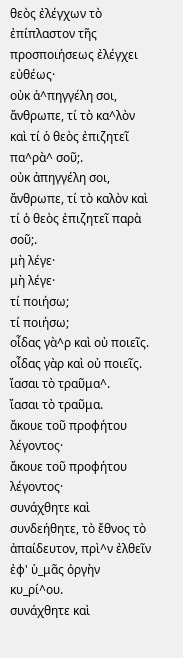θεὸς ἐλέγχων τὸ ἐπίπλαστον τῆς προσποιήσεως ἐλέγχει εὐθέως·
οὐκ ἀ^πηγγέλη σοι, ἄνθρωπε, τί τὸ κα^λὸν καὶ τί ὁ θεὸς ἐπιζητεῖ πα^ρὰ^ σοῦ;.
οὐκ ἀπηγγέλη σοι, ἄνθρωπε, τί τὸ καλὸν καὶ τί ὁ θεὸς ἐπιζητεῖ παρὰ σοῦ;.
μὴ λέγε·
μὴ λέγε·
τί ποιήσω;
τί ποιήσω;
οἶδας γὰ^ρ καὶ οὐ ποιεῖς.
οἶδας γὰρ καὶ οὐ ποιεῖς.
ἴασαι τὸ τραῦμα^.
ἴασαι τὸ τραῦμα.
ἄκουε τοῦ προφήτου λέγοντος·
ἄκουε τοῦ προφήτου λέγοντος·
συνάχθητε καὶ συνδεήθητε, τὸ ἔθνος τὸ ἀπαίδευτον, πρὶ^ν ἐλθεῖν ἐφ' ὑ_μᾶς ὀργὴν κυ_ρί^ου.
συνάχθητε καὶ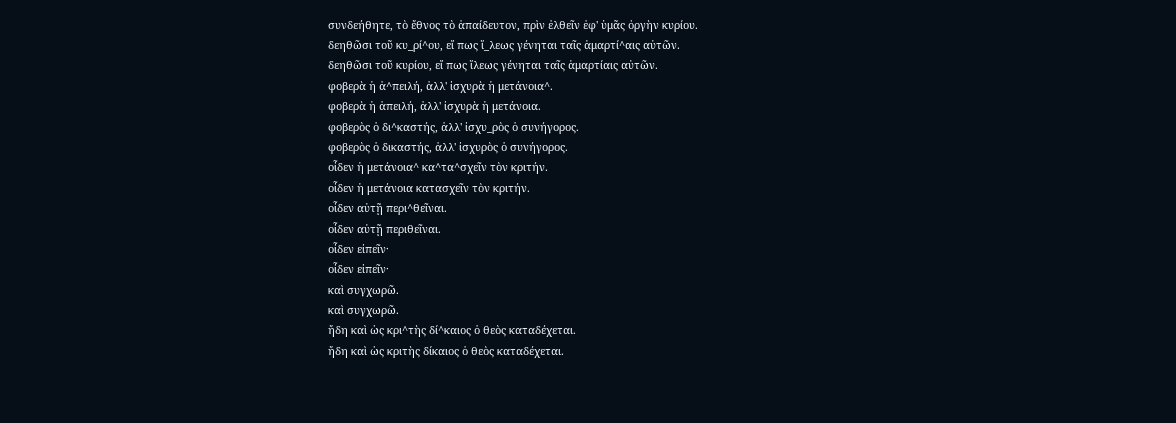συνδεήθητε, τὸ ἔθνος τὸ ἀπαίδευτον, πρὶν ἐλθεῖν ἐφ' ὑμᾶς ὀργὴν κυρίου.
δεηθῶσι τοῦ κυ_ρί^ου, εἴ πως ἵ_λεως γένηται ταῖς ἁμαρτί^αις αὐτῶν.
δεηθῶσι τοῦ κυρίου, εἴ πως ἵλεως γένηται ταῖς ἁμαρτίαις αὐτῶν.
φοβερὰ ἡ ἀ^πειλή, ἀλλ' ἰσχυρὰ ἡ μετάνοια^.
φοβερὰ ἡ ἀπειλή, ἀλλ' ἰσχυρὰ ἡ μετάνοια.
φοβερὸς ὁ δι^καστής, ἀλλ' ἰσχυ_ρὸς ὁ συνήγορος.
φοβερὸς ὁ δικαστής, ἀλλ' ἰσχυρὸς ὁ συνήγορος.
οἶδεν ἡ μετάνοια^ κα^τα^σχεῖν τὸν κριτήν.
οἶδεν ἡ μετάνοια κατασχεῖν τὸν κριτήν.
οἶδεν αὐτῇ περι^θεῖναι.
οἶδεν αὐτῇ περιθεῖναι.
οἶδεν εἰπεῖν·
οἶδεν εἰπεῖν·
καὶ συγχωρῶ.
καὶ συγχωρῶ.
ἤδη καὶ ὡς κρι^τὴς δί^καιος ὁ θεὸς καταδέχεται.
ἤδη καὶ ὡς κριτὴς δίκαιος ὁ θεὸς καταδέχεται.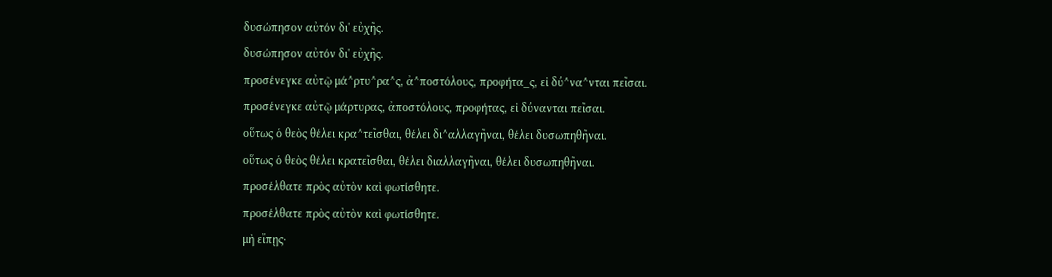δυσώπησον αὐτόν δι' εὐχῆς.
δυσώπησον αὐτόν δι' εὐχῆς.
προσένεγκε αὐτῷ μά^ρτυ^ρα^ς, ἀ^ποστόλους, προφήτα_ς, εἰ δύ^να^νται πεῖσαι.
προσένεγκε αὐτῷ μάρτυρας, ἀποστόλους, προφήτας, εἰ δύνανται πεῖσαι.
οὕτως ὁ θεὸς θέλει κρα^τεῖσθαι, θέλει δι^αλλαγῆναι, θέλει δυσωπηθῆναι.
οὕτως ὁ θεὸς θέλει κρατεῖσθαι, θέλει διαλλαγῆναι, θέλει δυσωπηθῆναι.
προσέλθατε πρὸς αὐτὸν καὶ φωτίσθητε.
προσέλθατε πρὸς αὐτὸν καὶ φωτίσθητε.
μὴ εἴπῃς·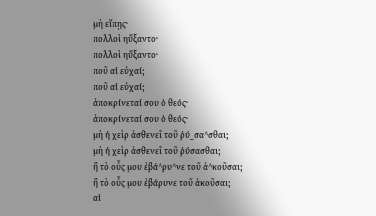μὴ εἴπῃς·
πολλοὶ ηὔξαντο·
πολλοὶ ηὔξαντο·
ποῦ αἱ εὐχαί;
ποῦ αἱ εὐχαί;
ἀποκρίνεταί σου ὁ θεός·
ἀποκρίνεταί σου ὁ θεός·
μὴ ἡ χεὶρ ἀσθενεῖ τοῦ ῥύ_σα^σθαι;
μὴ ἡ χεὶρ ἀσθενεῖ τοῦ ῥύσασθαι;
ἢ τὸ οὖς μου ἐβά^ρυ^νε τοῦ ἀ^κοῦσαι;
ἢ τὸ οὖς μου ἐβάρυνε τοῦ ἀκοῦσαι;
αἱ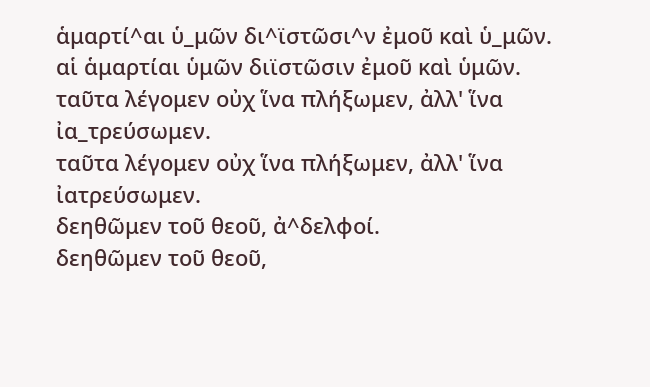ἁμαρτί^αι ὑ_μῶν δι^ϊστῶσι^ν ἐμοῦ καὶ ὑ_μῶν.
αἱ ἁμαρτίαι ὑμῶν διϊστῶσιν ἐμοῦ καὶ ὑμῶν.
ταῦτα λέγομεν οὐχ ἵνα πλήξωμεν, ἀλλ' ἵνα ἰα_τρεύσωμεν.
ταῦτα λέγομεν οὐχ ἵνα πλήξωμεν, ἀλλ' ἵνα ἰατρεύσωμεν.
δεηθῶμεν τοῦ θεοῦ, ἀ^δελφοί.
δεηθῶμεν τοῦ θεοῦ,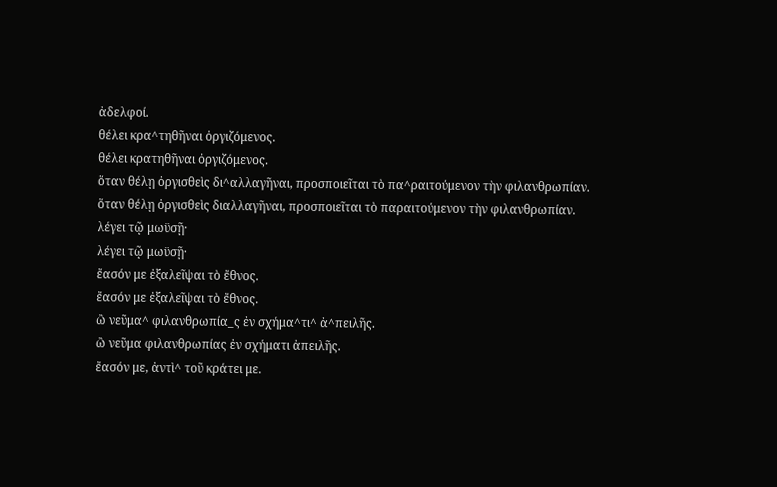ἀδελφοί.
θέλει κρα^τηθῆναι ὀργιζόμενος.
θέλει κρατηθῆναι ὀργιζόμενος.
ὅταν θέλῃ ὀργισθεὶς δι^αλλαγῆναι, προσποιεῖται τὸ πα^ραιτούμενον τὴν φιλανθρωπίαν.
ὅταν θέλῃ ὀργισθεὶς διαλλαγῆναι, προσποιεῖται τὸ παραιτούμενον τὴν φιλανθρωπίαν.
λέγει τῷ μωϋσῇ·
λέγει τῷ μωϋσῇ·
ἔασόν με ἐξαλεῖψαι τὸ ἔθνος.
ἔασόν με ἐξαλεῖψαι τὸ ἔθνος.
ὢ νεῦμα^ φιλανθρωπία_ς ἐν σχήμα^τι^ ἀ^πειλῆς.
ὢ νεῦμα φιλανθρωπίας ἐν σχήματι ἀπειλῆς.
ἔασόν με, ἀντὶ^ τοῦ κράτει με.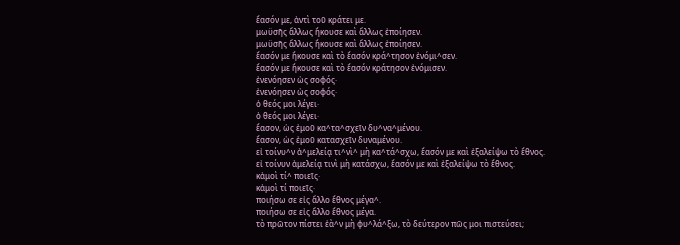ἔασόν με, ἀντὶ τοῦ κράτει με.
μωϋσῆς ἄλλως ἤκουσε καὶ ἄλλως ἐποίησεν.
μωϋσῆς ἄλλως ἤκουσε καὶ ἄλλως ἐποίησεν.
ἔασόν με ἤκουσε καὶ τὸ ἔασόν κρά^τησον ἐνόμι^σεν.
ἔασόν με ἤκουσε καὶ τὸ ἔασόν κράτησον ἐνόμισεν.
ἐνενόησεν ὡς σοφός·
ἐνενόησεν ὡς σοφός·
ὁ θεός μοι λέγει·
ὁ θεός μοι λέγει·
ἔασον, ὡς ἐμοῦ κα^τα^σχεῖν δυ^να^μένου.
ἔασον, ὡς ἐμοῦ κατασχεῖν δυναμένου.
εἰ τοίνυ^ν ἀ^μελείᾳ τι^νὶ^ μὴ κα^τά^σχω, ἔασόν με καὶ ἐξαλείψω τὸ ἔθνος.
εἰ τοίνυν ἀμελείᾳ τινὶ μὴ κατάσχω, ἔασόν με καὶ ἐξαλείψω τὸ ἔθνος.
κἀμοὶ τί^ ποιεῖς·
κἀμοὶ τί ποιεῖς·
ποιήσω σε εἰς ἄλλο ἔθνος μέγα^.
ποιήσω σε εἰς ἄλλο ἔθνος μέγα.
τὸ πρῶτον πίστει ἐὰ^ν μὴ φυ^λά^ξω, τὸ δεύτερον πῶς μοι πιστεύσει;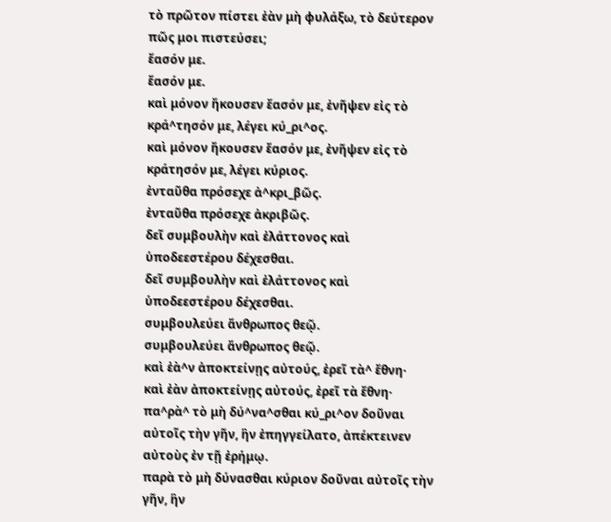τὸ πρῶτον πίστει ἐὰν μὴ φυλάξω, τὸ δεύτερον πῶς μοι πιστεύσει;
ἔασόν με.
ἔασόν με.
καὶ μόνον ἤκουσεν ἔασόν με, ἐνῆψεν εἰς τὸ κρά^τησόν με, λέγει κύ_ρι^ος.
καὶ μόνον ἤκουσεν ἔασόν με, ἐνῆψεν εἰς τὸ κράτησόν με, λέγει κύριος.
ἐνταῦθα πρόσεχε ἀ^κρι_βῶς.
ἐνταῦθα πρόσεχε ἀκριβῶς.
δεῖ συμβουλὴν καὶ ἐλάττονος καὶ ὑποδεεστέρου δέχεσθαι.
δεῖ συμβουλὴν καὶ ἐλάττονος καὶ ὑποδεεστέρου δέχεσθαι.
συμβουλεύει ἄνθρωπος θεῷ.
συμβουλεύει ἄνθρωπος θεῷ.
καὶ ἐὰ^ν ἀποκτείνῃς αὐτούς, ἐρεῖ τὰ^ ἔθνη·
καὶ ἐὰν ἀποκτείνῃς αὐτούς, ἐρεῖ τὰ ἔθνη·
πα^ρὰ^ τὸ μὴ δύ^να^σθαι κύ_ρι^ον δοῦναι αὐτοῖς τὴν γῆν, ἣν ἐπηγγείλατο, ἀπέκτεινεν αὐτοὺς ἐν τῇ ἐρήμῳ.
παρὰ τὸ μὴ δύνασθαι κύριον δοῦναι αὐτοῖς τὴν γῆν, ἣν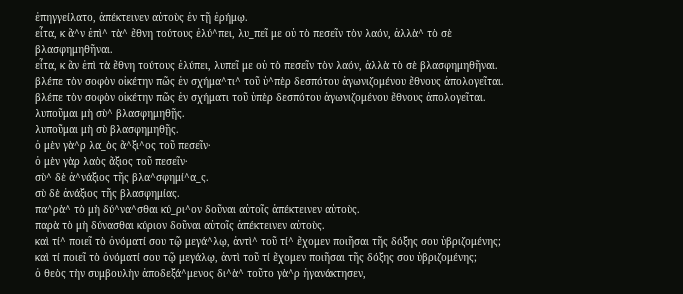ἐπηγγείλατο, ἀπέκτεινεν αὐτοὺς ἐν τῇ ἐρήμῳ.
εἶτα, κ ἂ^ν ἐπὶ^ τὰ^ ἔθνη τούτους ἐλύ^πει, λυ_πεῖ με οὐ τὸ πεσεῖν τὸν λαόν, ἀλλὰ^ τὸ σὲ βλασφημηθῆναι.
εἶτα, κ ἂν ἐπὶ τὰ ἔθνη τούτους ἐλύπει, λυπεῖ με οὐ τὸ πεσεῖν τὸν λαόν, ἀλλὰ τὸ σὲ βλασφημηθῆναι.
βλέπε τὸν σοφὸν οἰκέτην πῶς ἐν σχήμα^τι^ τοῦ ὑ^πὲρ δεσπότου ἀγωνιζομένου ἔθνους ἀπολογεῖται.
βλέπε τὸν σοφὸν οἰκέτην πῶς ἐν σχήματι τοῦ ὑπὲρ δεσπότου ἀγωνιζομένου ἔθνους ἀπολογεῖται.
λυποῦμαι μὴ σὺ^ βλασφημηθῇς.
λυποῦμαι μὴ σὺ βλασφημηθῇς.
ὁ μὲν γὰ^ρ λα_ὸς ἄ^ξι^ος τοῦ πεσεῖν·
ὁ μὲν γὰρ λαὸς ἄξιος τοῦ πεσεῖν·
σὺ^ δὲ ἀ^νάξιος τῆς βλα^σφημί^α_ς.
σὺ δὲ ἀνάξιος τῆς βλασφημίας.
πα^ρὰ^ τὸ μὴ δύ^να^σθαι κύ_ρι^ον δοῦναι αὐτοῖς ἀπέκτεινεν αὐτοὺς.
παρὰ τὸ μὴ δύνασθαι κύριον δοῦναι αὐτοῖς ἀπέκτεινεν αὐτοὺς.
καὶ τί^ ποιεῖ τὸ ὀνόματί σου τῷ μεγά^λῳ, ἀντὶ^ τοῦ τί^ ἔχομεν ποιῆσαι τῆς δόξης σου ὑβριζομένης;
καὶ τί ποιεῖ τὸ ὀνόματί σου τῷ μεγάλῳ, ἀντὶ τοῦ τί ἔχομεν ποιῆσαι τῆς δόξης σου ὑβριζομένης;
ὁ θεὸς τὴν συμβουλὴν ἀποδεξά^μενος δι^ὰ^ τοῦτο γὰ^ρ ἠγανάκτησεν,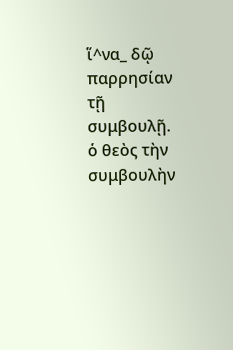ἵ^να_ δῷ παρρησίαν τῇ συμβουλῇ.
ὁ θεὸς τὴν συμβουλὴν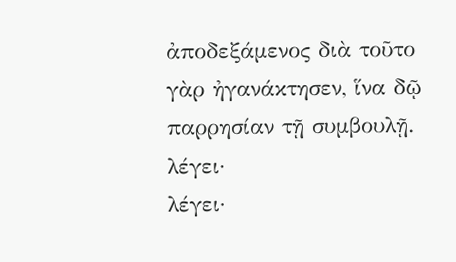ἀποδεξάμενος διὰ τοῦτο γὰρ ἠγανάκτησεν, ἵνα δῷ παρρησίαν τῇ συμβουλῇ.
λέγει·
λέγει·